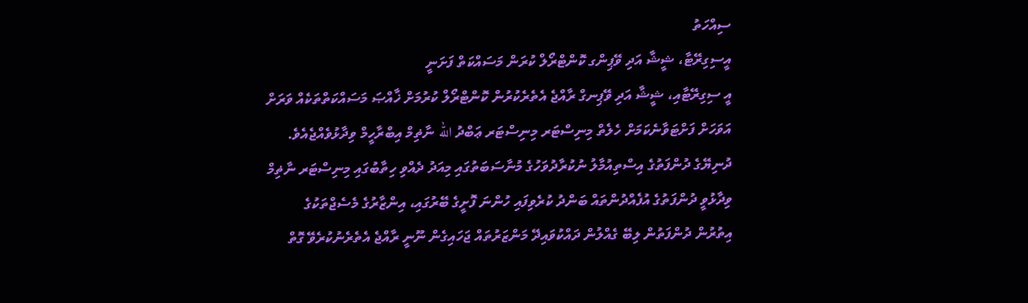ސިއްހަތު
އީސިގިރޭޓާ، ޝީޝާ އަދި ވޭޕިންގ ކޮންޓްރޯލް ކުރަން މަސައްކަތް ފަށަނީ
އީ ސިގިރޭޓާއި، ޝީޝާ އަދި ވޭޕިނގް ރާއްޖެ އެތެރެކުރުން ކޮންޓްރޯލް ކުރުމަށް ޚާއްޞަ މަސައްކަތްތަކެއް ވަރަށް އަވަހަށް ފަށްޓަވާނެކަމަށް ހެލެތް މިނިސްޓަރ މިނިސްޓަރ ޢަބްދު الله ނާޡިމް އިބްރާހީމް ވިދާޅުވެއްޖެއެވެ.
ދުނިޔޭގެ ދުންފަތުގެ އިސްތިއުމާލު ނުކުރާދުވަހުގެ މުނާސަބަތުގައި މިއަދު ދެއްވި ހިތާބުގައި މިނިސްޓަރ ނާޡިމް ވިދާޅުވީ ދުންފަތުގެ އުފެއްދުންތައް ބަންދު ކުރެވިފައި ހުންނަ ފޮށީގެ ބޭރުގައި، އިންޒާރުގެ މެސެޖްތަކުގެ އިތުރުން ދުންފަތުން ލިބޭ ގެއްލުން ދައްކުވައިދޭ މަންޒަރުތައް ޖަހައިގެން ނޫނީ ރާއްޖެ އެތެރެނުކުރެވޭ ގޮތް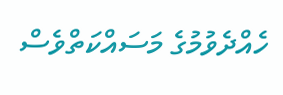ހެއްދެވުމުގެ މަސައްކަތްވެސް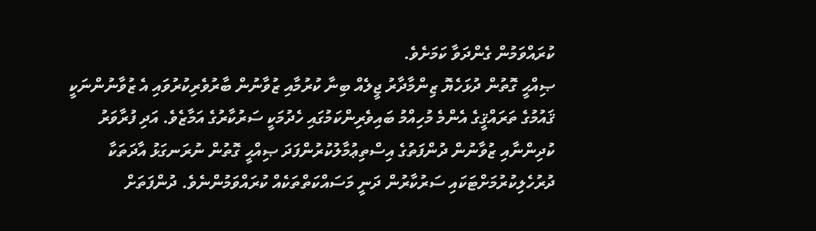ކުރައްވަމުން ގެންދަވާ ކަމަށެވެ.
ޞިއްޙީ ގޮތުން ދުޅަހެޔޮ ޒިންމާދާރު ޖީލެއް ބިނާ ކުރުމާއި ޒުވާނުން ބާރުވެރިކުރުވައި އެ ޒުވާނުންނަކީ ޤައުމުގެ ތަރައްޤީގެ އެންމެ މުހިއްމު ބައިވެރިންކަމުގައި ހެދުމަކީ ސަރުކާރުގެ އަމާޒެވެ. އަދި ފުރާވަރު ކުދިންނާއި ޒުވާނުން ދުންފަތުގެ އިސްތިޢުމާލުކުރުންފަދަ ޞިއްޙީ ގޮތުން ނުރަނގަޅު އާދަތަކާ ދުރުހެލިކުރުމަށްޓަކައި ސަރުކާރުން ދަނީ މަސައްކަތްތަކެއް ކުރައްވަމުންނެވެ. ދުންފަތަށް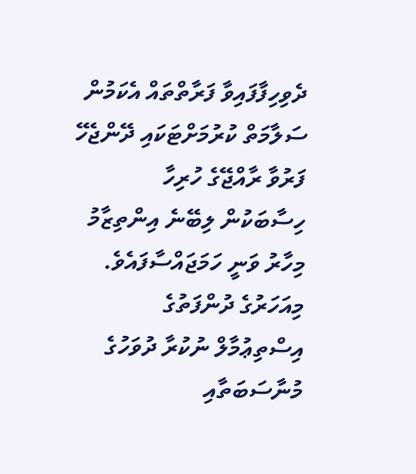ދެވިހިފާފައިވާ ފަރާތްތައް އެކަމުން ސަލާމަތް ކުރުމަށްޓަކައި ދޭންޖެހޭ ފަރުވާ ރާއްޖޭގެ ހުރިހާ ހިސާބަކުން ލިބޭނެ އިންތިޒާމު މިހާރު ވަނީ ހަމަޖައްސާފައެވެ.
މިއަހަރުގެ ދުންފަތުގެ އިސްތިޢުމާލް ނުކުރާ ދުވަހުގެ މުނާސަބަތާއި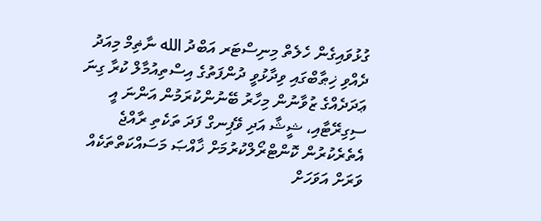ގުޅުވައިގެން ހެލެތް މިނިސްޓަރ އަބްދު الله ނާޡިމް މިއަދު ދެއްވި ޚިޠާބްގައި ވިދާޅުވީ ދުންފަތުގެ އިސްތިއުމާލް ކުރާ ގިނަ ޢަދަދެއްގެ ޒުވާނުން މިހާރު ބޭނުންކުރަމުން އަންނަ އީ ސިގިރޭޓާއި، ޝީޝާ އަދި ވޭޕިނގް ފަދަ ތަކެތި ރާއްޖެ އެތެރެކުރުން ކޮންޓްރޯލްކުރުމަށް ޚާއްޞަ މަސައްކަތްތަކެއް ވަރަށް އަވަހަށް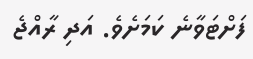ފަށްޓަވާނެ ކަމަށެވެ. އަދި ރާއްޖެ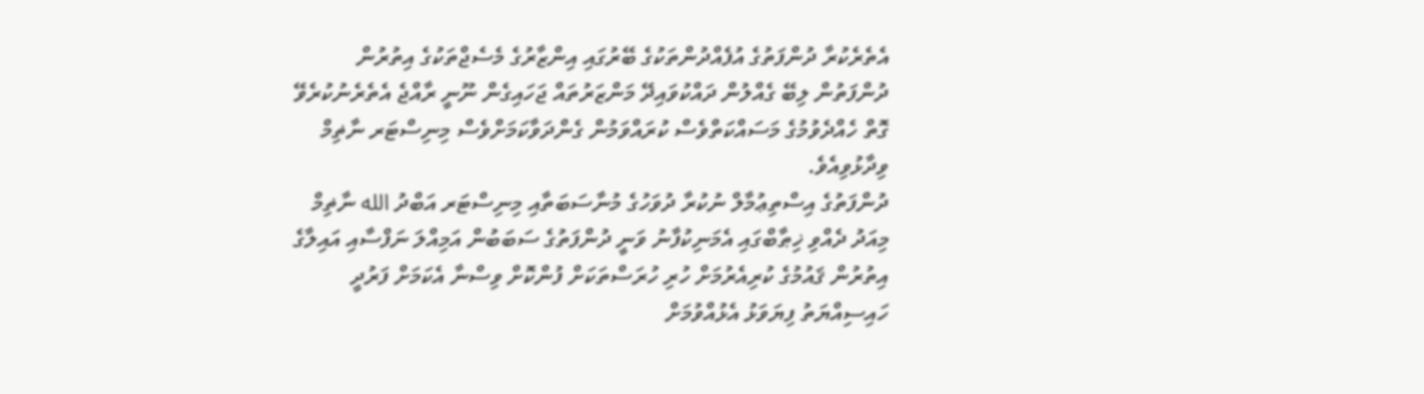އެތެރެކުރާ ދުންފަތުގެ އުފެއްދުންތަކުގެ ބޭރުގައި އިންޒާރުގެ މެސެޖްތަކުގެ އިތުރުން ދުންފަތުން ލިބޭ ގެއްލުން ދައްކުވައިދޭ މަންޒަރުތައް ޖަހައިގެން ނޫނީ ރާއްޖެ އެތެރެނުކުރެވޭ ގޮތް ހެއްދެވުމުގެ މަސައްކަތްވެސް ކުރައްވަމުން ގެންދަވާކަމަށްވެސް މިނިސްޓަރ ނާޡިމް ވިދާޅުވިއެވެ.
ދުންފަތުގެ އިސްތިޢުމާލް ނުކުރާ ދުވަހުގެ މުނާސަބަތާއި މިނިސްޓަރ އަބްދު الله ނާޡިމް މިއަދު ދެއްވި ޚިޠާބްގައި އެމަނިކުފާނު ވަނީ ދުންފަތުގެ ސަބަބުން އަމިއްލަ ނަފްސާއި އައިލާގެ އިތުރުން ޤައުމުގެ ކުރިއެރުމަށް ހުރި ހުރަސްތަކަށް ފުންކޮށް ވިސްނާ އެކަމަށް ފަރުދީ ހައިސިއްޔަތު ފިޔަވަޅު އެޅުއްވުމަށް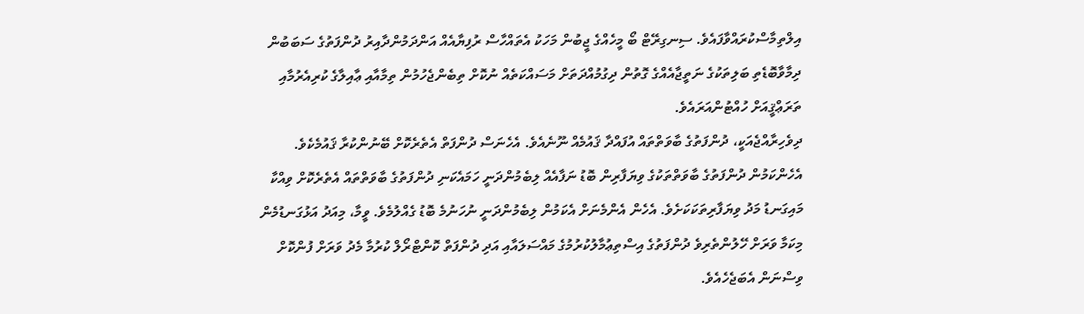އިލްތިމާސްކުރައްވާފައެވެ. ސިނގިރޭޓް ބޯ މީހެއްގެ ޖީބުން މަހަކު އެތައްހާސް ރުފިޔާއެއް އަންދަމުންދާއިރު ދުންފަތުގެ ސަބަބުން ދިމާވާބޮޑެތި ބަލިތަކުގެ ނަތީޖާއެއްގެ ގޮތުން ދިގުމުއްދަތަށް މަސައްކަތެއް ނުކޮށް ތިބެންޖެހުމުން ތިމާއާއި ޢާއިލާގެ ކުރިއެރުމާއި ތަރަޢްޤީއަށް ހުއްޓުންއަރައެވެ.
ދިވެހިރާއްޖެއަކީ، ދުންފަތުގެ ބާވަތްތައް އުފައްދާ ޤައުމެއް ނޫނެއެވެ. އެހެނަސް ދުންފަތް އެތެރެކޮށް ބޭނުންކުރާ ޤައުމެކެވެ. އެހެންކަމުން ދުންފަތުގެ ބާވަތްތަކުގެ ވިޔަފާރިން ބޮޑު ނަފާއެއް ލިބެމުންދަނީ ހަމައެކަނި ދުންފަތުގެ ބާވަތްތައް އެތެރެކޮށް ވިއްކާ މައިގަނޑު މަދު ވިޔަފާރިތަކަކަށެވެ. އެހެން އެންމެނަށް އެކަމުން ލިބެމުންދަނީ ނުހަނުމެ ބޮޑު ގެއްލުމެވެ. ވީމާ، މިއަދު އަޅުގަނޑުމެން މިކަމާ ވަރަށް ހޭލުންތެރިވެ ދުންފަތުގެ އިސްތިޢުމާލުކުރުމުގެ މައްސަލައާއި އަދި ދުންފަތް ކޮންޓްރޯލް ކުރުމާ މެދު ވަރަށް ފުންކޮށް ވިސްނަން އެބަޖެހެއެވެ.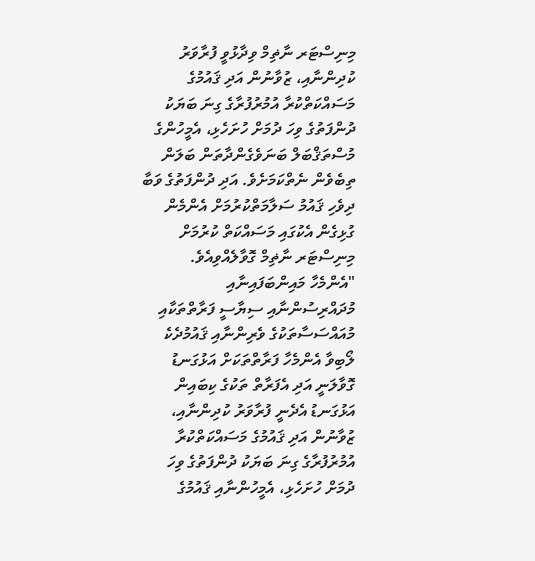މިނިސްޓަރ ނާޡިމް ވިދާޅުވީ ފުރާވަރު ކުދިންނާއި، ޒުވާނުން އަދި ޤައުމުގެ މަސައްކަތްކުރާ އުމުރުފުރާގެ ގިނަ ބަޔަކު ދުންފަތުގެ ވިހަ ދުމަށް ހުށަހެޅި، އެމީހުންގެ މުސްތަޤްބަލް ބަނަވެގެންދާތަން ބަލަން ތިބެވެން ނެތްކަމަށެވެ. އަދި ދުންފަތުގެ ވަބާ ދިވެހި ޤައުމު ސަލާމަތްކުރުމަށް އެންމެން ގުޅިގެން އެކުގައި މަސައްކަތް ކުރުމަށް މިނިސްޓަރ ނާޡިމް ގޮވާލެއްވިއެވެ.
"އެންމެހާ މައިންބަފައިނާއި މުދައްރިސުންނާއި ސިޔާސީ ފަރާތްތަކާއި މުއައްސަސާތަކުގެ ވެރިންނާއި ޤައުމުދެކެ ލޯބިވާ އެންމެހާ ފަރާތްތަކަށް އަޅުގަނޑު ގޮވާލަނީ އަދި އެފަރާތް ތަކުގެ ކިބައިން އަޅުގަނޑު އެދެނީ ފުރާވަރު ކުދިންނާއި، ޒުވާނުން އަދި ޤައުމުގެ މަސައްކަތްކުރާ އުމުރުފުރާގެ ގިނަ ބަޔަކު ދުންފަތުގެ ވިހަ ދުމަށް ހުށަހެޅި، އެމީހުންނާއި ޤައުމުގެ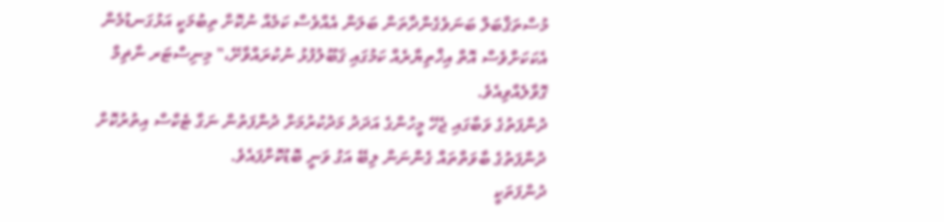މުސްތަޤްބަލް ބަނަވެގެންދާތަން ބަލަން އެއްވެސް ކަމެއް ނުކޮށް ތިބުމަކީ އަޅުގަނޑުމެން އެކަކަށްވެސް އޮތް އިޚްތިޔާރެއް ކަމުގައި ޤަބޫލުފުޅު ނުކުރައްވާށޭ،" މިނިސްޓަރ ނާޡިމް ގޮވާލެއްވިއެވެ.
ދުންފަތުގެ ވަބާގައި ޖެހޭ މީހުންގެ އަދަދު މަދުކުރުމަށް ދުންފަތުން ނަގާ ޓެކްސް އިތުރުކޮށް ދުންފަތުގެ ބާވަތްތައް ގެންނަން ލިބޭ އަގު ވަނީ ބޮޑުކޮށްފައެވެ.
ދުންފަތަކީ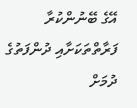އޭގެ ބޭނުންކުރާ ފަރާތްތަކަށާއި ދުންފަތުގެ ދުމަށް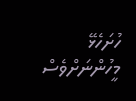ހުށަހެޅޭ މީހުންނަށްވެސް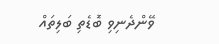ވޭންދެނިވި ބޮޑެތި ބަލިތައް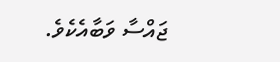ޖައްސާ ވަބާއެކެވެ.